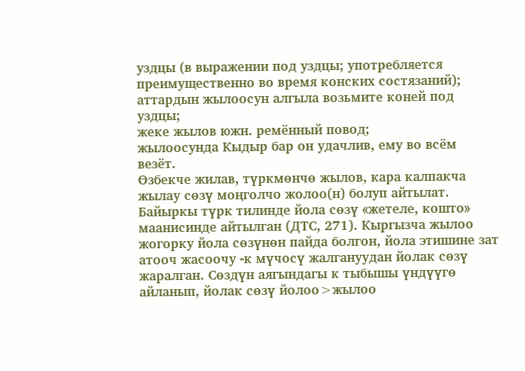уздцы (в выражении под уздцы; употребляется преимущественно во время конских состязаний);
аттардын жылоосун алгыла возьмите коней под уздцы;
жеке жылов южн. ремённый повод;
жылоосунда Кыдыр бар он удачлив, ему во всём везёт.
Өзбекче жилав, түркмөнчө жылов, кара калпакча жылау сөзү моңголчо жолоо(н) болуп айтылат. Байыркы түрк тилинде йола сөзү «жетеле, кошто» маанисинде айтылган (ДТС, 271). Кыргызча жылоо жогорку йола сөзүнөн пайда болгон, йола этишине зат атооч жасоочу -к мүчосү жалгануудан йолак сөзү жаралган. Сөздүн аягындагы к тыбышы үндүүгө айланып, йолак сөзү йолоо>жылоо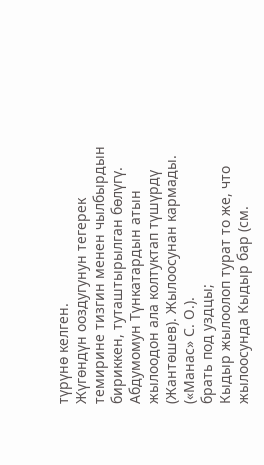түрүнө келген.
Жүгөндүн ооздугунун тегерек темирине тизгин менен чылбырдын бириккен, туташтырылган бөлүгү. Абдумомун Түнкатардын атын жылоодон ала колтуктап түшүрдү (Жантөшев). Жылоосунан кармады. («Манас» С. О.).
брать под уздцы;
Кыдыр жылоолоп турат то же, что жылоосунда Кыдыр бар (см.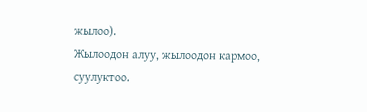жылоо).
Жылоодон алуу, жылоодон кармоо, суулуктоо.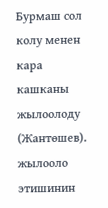Бурмаш сол колу менен кара кашканы жылоолоду (Жантөшев).
жылооло этишинин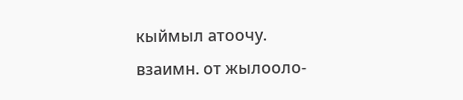кыймыл атоочу.
взаимн. от жылооло-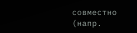совместно (напр.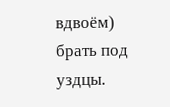вдвоём) брать под уздцы.